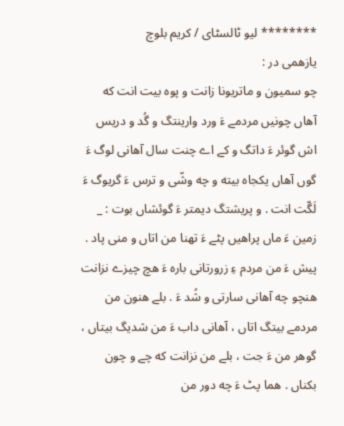******** لیو ٹالسٹای / کریم بلوچ
یازهمی در :
چو سمیون و ماتریونا زانت و پوه بیت انت که آهاں چونیں مردمے ءَ ورد وارینتگ و گُد و دریس اش گوئر ءَ داتگ و کے اے چنت سال آهانی لوگ ءَ گوں آهاں یکجاه بیته و چه وشّی و ترس ءَ گریوگ ءَ لَگّت انت . و پریشتگ دیمتر ءَ گوئشاں بوت : _ زمین ءَ ماں پراهیں پٹے ءَ تهنا من اتاں و منی پاد . پیش ءَ من مردم ءِ زرورتانی باره ءَ هچ چیزے نزانت هنچو چه آهانی سارتی و شُد ءَ . بلے هنون من مردمے بیتگ اتاں ، آهانی داب ءَ من شدیگ بیتاں ، گوهر من ءَ جت ، بلے من نزانت که چے و چون بکناں . هما پٹ ءَ چه دور من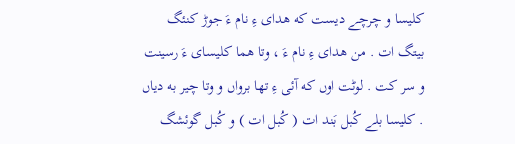کلیسا و چرچے دیست که هدای ءِ نام ءَ جوڑ کنئگ بیتگ ات . من هدای ءِ نام ءَ ، وتا هما کلیسای ءَ رسینت و سر کت . لوٹت اوں که آئی ءِ تها برواں و وتا چیر به دیاں . کلیسا بلے کُبل بَند ات ( کُبل ات ) و کُبل گوئشگ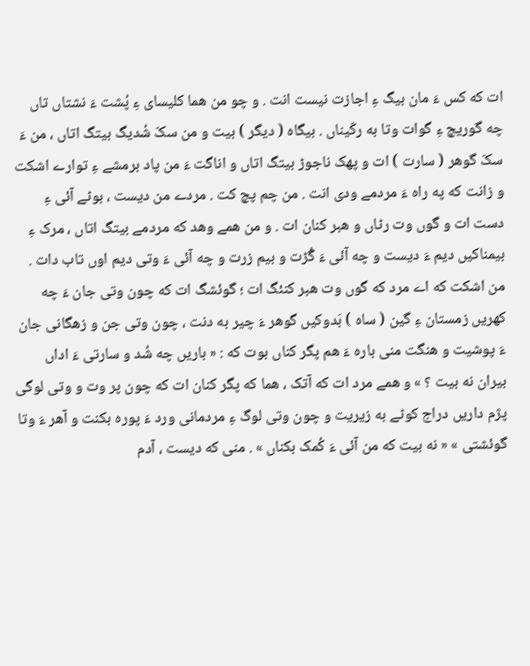ات که کس ءَ مان بیگ ءِ اجازت نیست انت . و چو من هما کلیسای ءِ پُشت ءَ نشتاں تاں چه گوریچ ءِ گوات وتا به رکّیناں . بیگاه ( دیگر ) بیت و من سکّ شُدیگ بیتگ اتاں ، من ءَ سکّ گوهر ( سارت ) ات و پهک ناجوڑ بیتگ اتاں و اناگت ءَ من پاد برمشے ءِ توارے اشکت و زانت که په راه ءَ مردمے ودی انت . من چم پچ کت . مردے من دیست ، بوٹے آئی ءِ دست ات و گوں وت رٹاں و هبر کنان ات . و من همے وهد که مردمے بیتگ اتاں ، مرک ءِ بیمناکیں دیم ءَ دیست و چه آئی ءَ گُڑت و بیم زرت و چه آئی ءَ وتی دیم اوں تاب دات . من اشکت که اے مرد که گوں وت هبر کنئگ ات ؛ گوئشگ ات که چون وتی جان ءَ چه کهریں زمستان ءِ گین ( ساه ) بَدوکیں گوهر ءَ چیر به دنت ، چون وتی جن و زهگانی جان ءَ پوشیت و هنگت منی باره ءَ هم پگر کناں بوت که : « باریں چه شُد و سارتی ءَ اداں بیران نه بیت ؟ » و همے مرد ات که آتک ، هما که پگر کنان ات که چون پر وت و وتی لوگی پژم داریں دراج کوٹے به زیریت و چون وتی لوگ ءِ مردمانی ورد ءَ پوره بکنت و آهر ءَ وتا گوئشتی » « نه بیت که من آئی ءَ کُمک بکناں » . منی که دیست ، آدم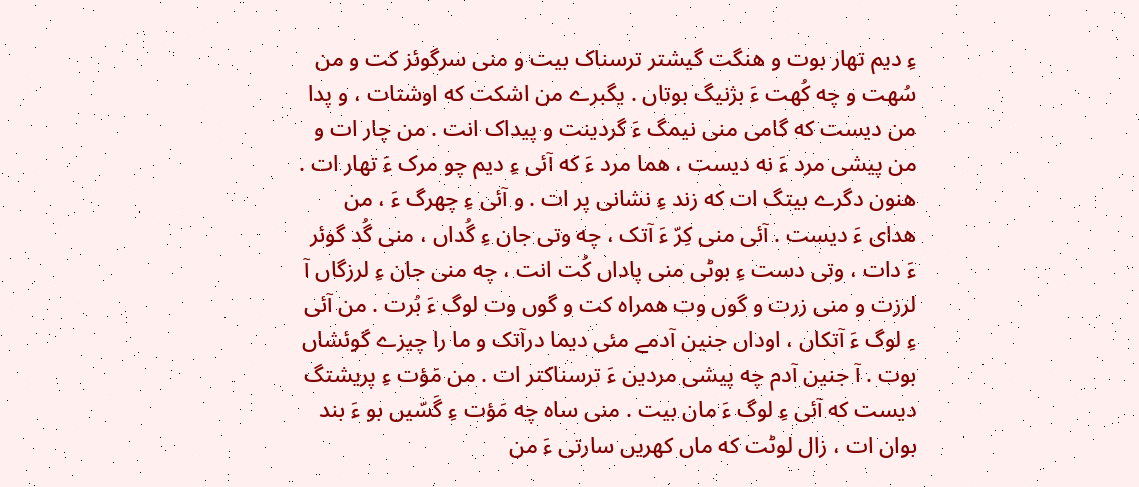ءِ دیم تهار بوت و هنگت گیشتر ترسناک بیت و منی سرگوئز کت و من سُهت و چه کُهت ءَ بژنیگ بوتاں . یگبرے من اشکت که اوشتات ، و پدا من دیست که گامی منی نیمگ ءَ گردینت و پیداک انت . من چار ات و من پیشی مرد ءَ نه دیست ، هما مرد ءَ که آئی ءِ دیم چو مرک ءَ تهار ات . هنون دگرے بیتگ ات که زند ءِ نشانی پر ات . و آئی ءِ چهرگ ءَ ، من هدای ءَ دیست . آئی منی کِرّ ءَ آتک ، چه وتی جان ءِ گُداں ، منی گُد گوئر ءَ دات ، وتی دست ءِ بوٹی منی پاداں کُت انت ، چه منی جان ءِ لرزگاں آ لرزت و منی زرت و گوں وت همراه کت و گوں وت لوگ ءَ بُرت . من آئی ءِ لوگ ءَ آتکاں ، اوداں جنین آدمے مئی دیما درآتک و ما را چیزے گوئشاں بوت . آ جنین آدم چه پیشی مردین ءَ ترسناکتر ات . من مَؤت ءِ پریشتگ دیست که آئی ءِ لوگ ءَ مان بیت . منی ساه چه مَؤت ءِ گَسّیں بو ءَ بند بوان ات ، زال لوٹت که ماں کهریں سارتی ءَ من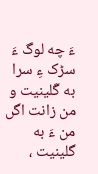ءَ چه لوگ ءَ سڑک ءِ سرا به گَلینیت و من زانت اگں من ءَ به گلینیت ،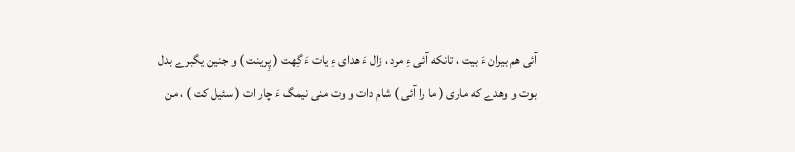آئی هم بیران ءَ بیت ، تانکه آئی ءِ مرد ، زال ءَ هدای ءِ یات ءَ گِهت ( پِرینت ) و جنین یگبرے بدل بوت و وهدے که ماری ( ما را آئی ) شام دات و وت منی نیمگ ءَ چار ات ( سئیل کت ) ، من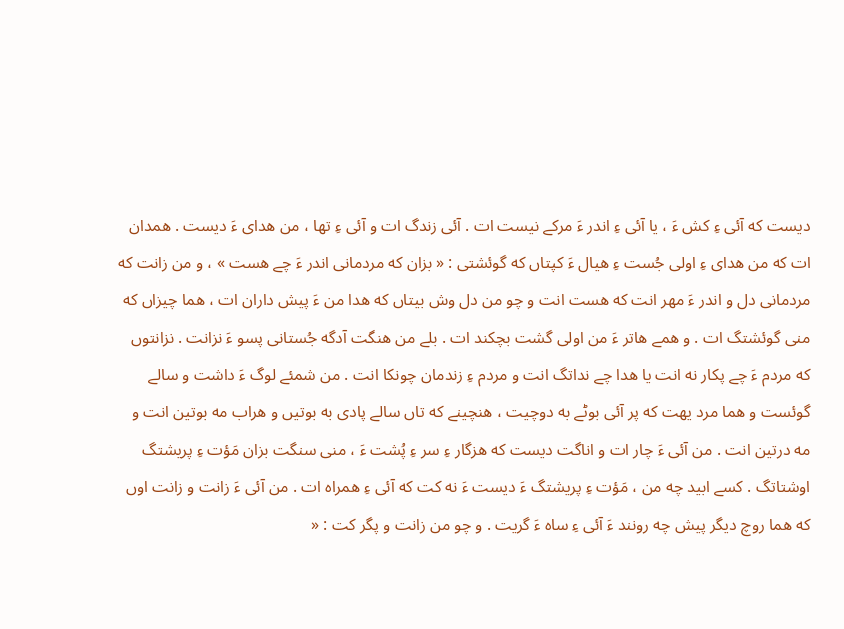دیست که آئی ءِ کش ءَ ، یا آئی ءِ اندر ءَ مرکے نیست ات . آئی زندگ ات و آئی ءِ تها ، من هدای ءَ دیست . همدان ات که من هدای ءِ اولی جُست ءِ هیال ءَ کپتاں که گوئشتی : « بزان که مردمانی اندر ءَ چے هست » ، و من زانت که مردمانی دل و اندر ءَ مهر انت که هست انت و چو من دل وش بیتاں که هدا من ءَ پیش داران ات ، هما چیزاں که منی گوئشتگ ات . و همے هاتر ءَ من اولی گشت بچکند ات . بلے من هنگت آدگه جُستانی پسو ءَ نزانت . نزانتوں که مردم ءَ چے پکار نه انت یا هدا چے نداتگ انت و مردم ءِ زندمان چونکا انت . من شمئے لوگ ءَ داشت و سالے گوئست و هما مرد یهت که پر آئی بوٹے به دوچیت ، هنچینے که تاں سالے پادی به بوتیں و هراب مه بوتین انت و مه درتین انت . من آئی ءَ چار ات و اناگت دیست که هزگار ءِ سر ءِ پُشت ءَ ، منی سنگت بزان مَؤت ءِ پریشتگ اوشتاتگ . کسے ابید چه من ، مَؤت ءِ پریشتگ ءَ دیست ءَ نه کت که آئی ءِ همراه ات . من آئی ءَ زانت و زانت اوں که هما روچ دیگر پیش چه رونند ءَ آئی ءِ ساه ءَ گریت . و چو من زانت و پگر کت : «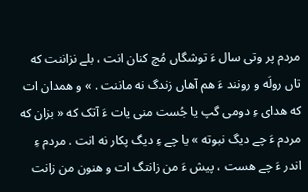مردم پر وتی سال ءَ توشگاں مُچ کنان انت ، بلے نزاننت که تاں رولَه و رونند ءَ هم آهاں زندگ نه ماننت . » و همدان ات که هدای ءِ دومی گپ یا جُست منی یات ءَ آتک که « بزان که مردم ءَ چے دیگ نبوته » یا چے ءِ دیگ پکار نه انت . مردم ءِ اندر ءَ چے هست ، پیش ءَ من زانتگ ات و هنون من زانت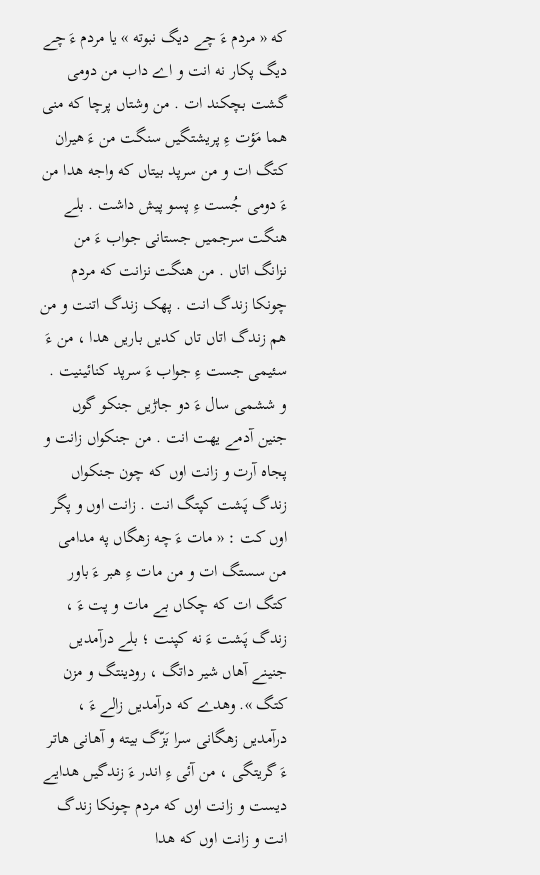که « مردم ءَ چے دیگ نبوته » یا مردم ءَ چے دیگ پکار نه انت و اے داب من دومی گشت بچکند ات . من وشتاں پرچا که منی هما مَؤت ءِ پریشتگیں سنگت من ءَ هیران کتگ ات و من سرپد بیتاں که واجه هدا من ءَ دومی جُست ءِ پسو پیش داشت . بلے هنگت سرجمیں جستانی جواب ءَ من نزانگ اتاں . من هنگت نزانت که مردم چونکا زندگ انت . پهک زندگ اتنت و من هم زندگ اتاں تاں کدیں باریں هدا ، من ءَ سئیمی جست ءِ جواب ءَ سرپد کنائینیت . و ششمی سال ءَ دو جاڑیں جنکو گوں جنین آدمے یهت انت . من جنکواں زانت و پجاه آرت و زانت اوں که چون جنکواں زندگ پَشت کپتگ انت . زانت اوں و پگر اوں کت : « مات ءَ چه زهگاں په مدامی من سستگ ات و من مات ءِ هبر ءَ باور کتگ ات که چکاں بے مات و پت ءَ ، زندگ پَشت ءَ نه کپنت ؛ بلے درآمدیں جنینے آهاں شیر داتگ ، رودینتگ و مزن کتگ ». وهدے که درآمدیں زالے ءَ ، درآمدیں زهگانی سرا بَزّگ بیته و آهانی هاتر ءَ گریتگی ، من آئی ءِ اندر ءَ زندگیں هدایے دیست و زانت اوں که مردم چونکا زندگ انت و زانت اوں که هدا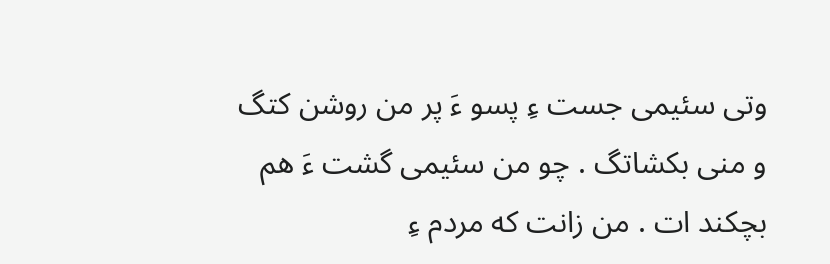وتی سئیمی جست ءِ پسو ءَ پر من روشن کتگ و منی بکشاتگ . چو من سئیمی گشت ءَ هم بچکند ات . من زانت که مردم ءِ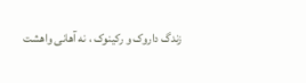زندگ داروک و رکینوک ، نه آهانی واهشت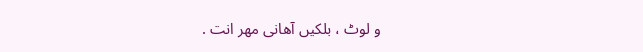و لوٹ ، بلکیں آهانی مهر انت .